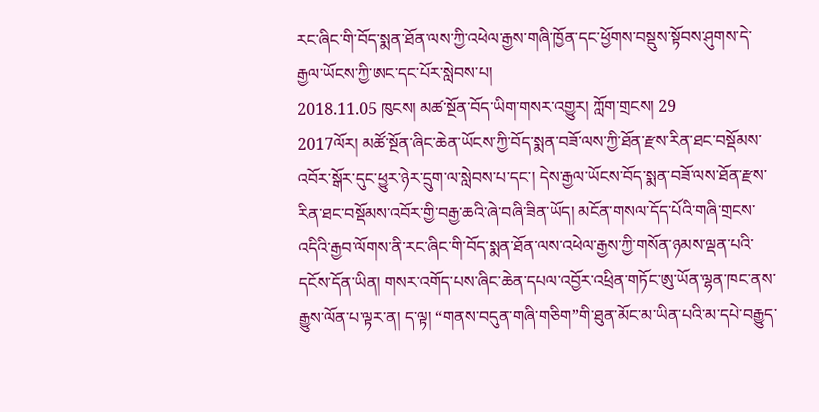རང་ཞིང་གི་བོད་སྨན་ཐོན་ལས་ཀྱི་འཕེལ་རྒྱས་གཞི་ཁྱོན་དང་ཕྱོགས་བསྡུས་སྟོབས་ཤུགས་དེ་རྒྱལ་ཡོངས་ཀྱི་ཨང་དང་པོར་སླེབས་པ།
2018.11.05 ཁུངས། མཚ་སྔོན་བོད་ཡིག་གསར་འགྱུར། ཀློག་གྲངས། 29
2017ལོར། མཚོ་སྔོན་ཞིང་ཆེན་ཡོངས་ཀྱི་བོད་སྨན་བཟོ་ལས་ཀྱི་ཐོན་རྫས་རིན་ཐང་བསྡོམས་འབོར་སྒོར་དུང་ཕྱུར་ཉེར་དྲུག་ལ་སླེབས་པ་དང་། དེས་རྒྱལ་ཡོངས་བོད་སྨན་བཟོ་ལས་ཐོན་རྫས་རིན་ཐང་བསྡོམས་འབོར་གྱི་བརྒྱ་ཆའི་ཞེ་བཞི་ཟིན་ཡོད། མངོན་གསལ་དོད་པོའི་གཞི་གྲངས་འདིའི་རྒྱབ་ལོགས་ནི་རང་ཞིང་གི་བོད་སྨན་ཐོན་ལས་འཕེལ་རྒྱས་ཀྱི་གསོན་ཉམས་ལྡན་པའི་དངོས་དོན་ཡིན། གསར་འགོད་པས་ཞིང་ཆེན་དཔལ་འབྱོར་འཕྲིན་གཏོང་ཨུ་ཡོན་ལྷན་ཁང་ནས་རྒྱུས་ལོན་པ་ལྟར་ན། ད་ལྟ། “གནས་བདུན་གཞི་གཅིག”གི་ཐུན་མོང་མ་ཡིན་པའི་མ་དཔེ་བརྒྱུད་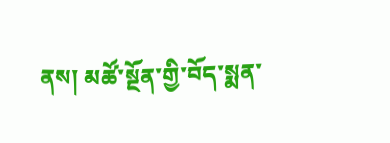ནས། མཚོ་སྔོན་གྱི་བོད་སྨན་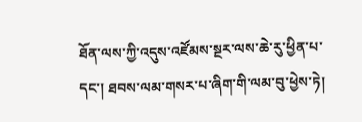ཐོན་ལས་ཀྱི་འདུས་འཛོམས་སྔར་ལས་ཆེ་རུ་ཕྱིན་པ་དང་། ཐབས་ལམ་གསར་པ་ཞིག་གི་ལམ་བུ་ཕྱེས་ཏེ།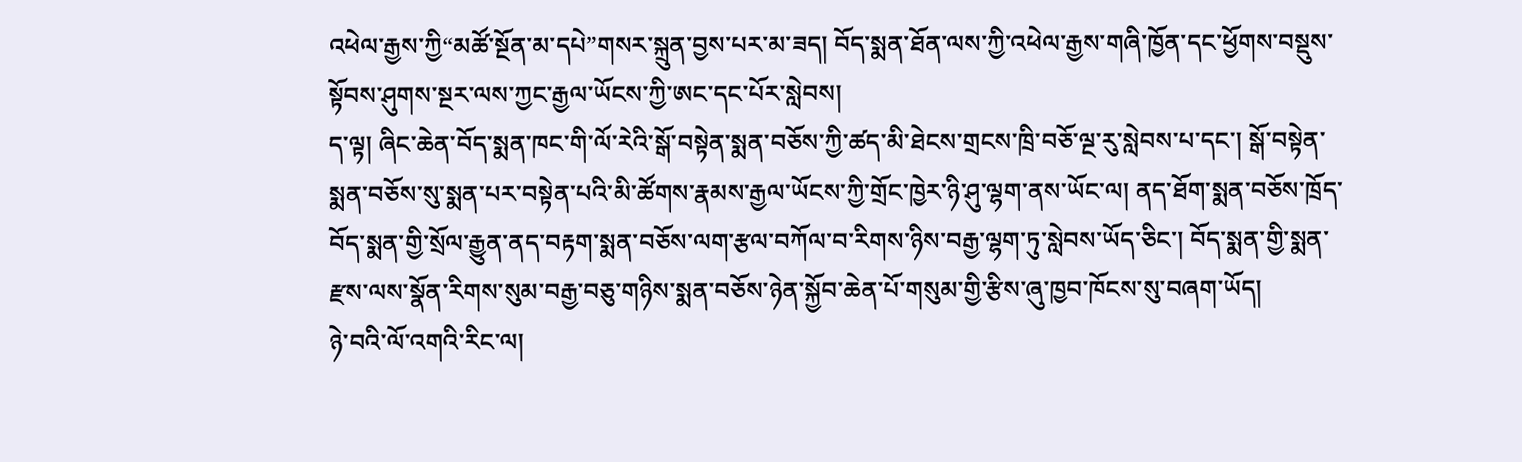འཕེལ་རྒྱས་ཀྱི“མཚོ་སྔོན་མ་དཔེ”གསར་སྐྲུན་བྱས་པར་མ་ཟད། བོད་སྨན་ཐོན་ལས་ཀྱི་འཕེལ་རྒྱས་གཞི་ཁྱོན་དང་ཕྱོགས་བསྡུས་སྟོབས་ཤུགས་སྔར་ལས་ཀྱང་རྒྱལ་ཡོངས་ཀྱི་ཨང་དང་པོར་སླེབས།
ད་ལྟ། ཞིང་ཆེན་བོད་སྨན་ཁང་གི་ལོ་རེའི་སྒོ་བསྟེན་སྨན་བཅོས་ཀྱི་ཚད་མི་ཐེངས་གྲངས་ཁྲི་བཅོ་ལྔ་རུ་སླེབས་པ་དང་། སྒོ་བསྟེན་སྨན་བཅོས་སུ་སྨན་པར་བསྟེན་པའི་མི་ཚོགས་རྣམས་རྒྱལ་ཡོངས་ཀྱི་གྲོང་ཁྱེར་ཉི་ཤུ་ལྷག་ནས་ཡོང་ལ། ནད་ཐོག་སྨན་བཅོས་ཁྲོད་བོད་སྨན་གྱི་སྲོལ་རྒྱུན་ནད་བརྟག་སྨན་བཅོས་ལག་རྩལ་བཀོལ་བ་རིགས་ཉིས་བརྒྱ་ལྷག་ཏུ་སླེབས་ཡོད་ཅིང་། བོད་སྨན་གྱི་སྨན་རྫས་ལས་སྣོན་རིགས་སུམ་བརྒྱ་བཅུ་གཉིས་སྨན་བཅོས་ཉེན་སྐྱོབ་ཆེན་པོ་གསུམ་གྱི་རྩིས་ཞུ་ཁྱབ་ཁོངས་སུ་བཞག་ཡོད།
ཉེ་བའི་ལོ་འགའི་རིང་ལ།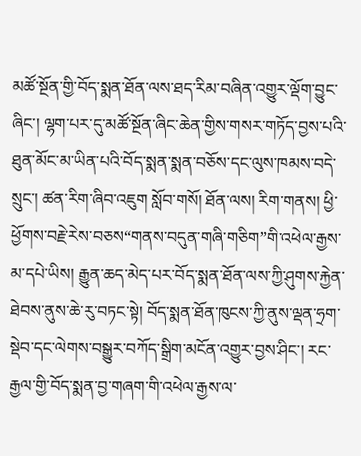མཚོ་སྔོན་གྱི་བོད་སྨན་ཐོན་ལས་ཐད་རིམ་བཞིན་འགྱུར་ལྡོག་བྱུང་ཞིང་། ལྷག་པར་དུ་མཚོ་སྔོན་ཞིང་ཆེན་གྱིས་གསར་གཏོད་བྱས་པའི་ཐུན་མོང་མ་ཡིན་པའི་བོད་སྨན་སྨན་བཅོས་དང་ལུས་ཁམས་བདེ་སྲུང་། ཚན་རིག་ཞིབ་འཇུག སློབ་གསོ། ཐོན་ལས། རིག་གནས། ཕྱི་ཕྱོགས་བརྗེ་རེས་བཅས“གནས་བདུན་གཞི་གཅིག”གི་འཕེལ་རྒྱས་མ་དཔེ་ཡིས། རྒྱུན་ཆད་མེད་པར་བོད་སྨན་ཐོན་ལས་ཀྱི་ཤུགས་རྐྱེན་ཐེབས་ནུས་ཆེ་རུ་བཏང་སྟེ། བོད་སྨན་ཐོན་ཁུངས་ཀྱི་ནུས་ལྡན་ཧྲག་སྡེབ་དང་ལེགས་བསྒྱུར་བཀོད་སྒྲིག་མངོན་འགྱུར་བྱས་ཤིང་། རང་རྒྱལ་གྱི་བོད་སྨན་བྱ་གཞག་གི་འཕེལ་རྒྱས་ལ་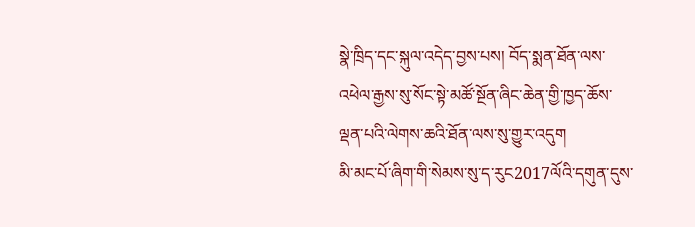སྣེ་ཁྲིད་དང་སྐུལ་འདེད་བྱས་པས། བོད་སྨན་ཐོན་ལས་འཕེལ་རྒྱས་སུ་སོང་སྟེ་མཚོ་སྔོན་ཞིང་ཆེན་གྱི་ཁྱད་ཆོས་ལྡན་པའི་ལེགས་ཆའི་ཐོན་ལས་སུ་གྱུར་འདུག
མི་མང་པོ་ཞིག་གི་སེམས་སུ་ད་རུང2017ལོའི་དགུན་དུས་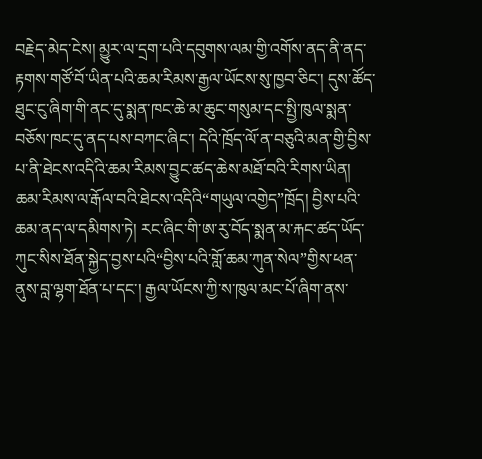བརྗེད་མེད་ངེས། མྱུར་ལ་དྲག་པའི་དབུགས་ལམ་གྱི་འགོས་ནད་ནི་ནད་རྟགས་གཙོ་བོ་ཡིན་པའི་ཆམ་རིམས་རྒྱལ་ཡོངས་སུ་ཁྱབ་ཅིང་། དུས་ཚོད་ཐུང་ངུ་ཞིག་གི་ནང་དུ་སྨན་ཁང་ཆེ་མ་ཆུང་གསུམ་དང་སྤྱི་ཁུལ་སྨན་བཅོས་ཁང་དུ་ནད་པས་བཀང་ཞིང་། དེའི་ཁྲོད་ལོ་ན་བཅུའི་མན་གྱི་བྱིས་པ་ནི་ཐེངས་འདིའི་ཆམ་རིམས་བྱུང་ཚད་ཆེས་མཐོ་བའི་རིགས་ཡིན། ཆམ་རིམས་ལ་རྒོལ་བའི་ཐེངས་འདིའི“གཡུལ་འགྱེད”ཁྲོད། བྱིས་པའི་ཆམ་ནད་ལ་དམིགས་ཏེ། རང་ཞིང་གི་ཨ་རུ་བོད་སྨན་མ་རྐང་ཚད་ཡོད་ཀུང་སིས་ཐོན་སྐྱེད་བྱས་པའི“བྱིས་པའི་གློ་ཆམ་ཀུན་སེལ”གྱིས་ཕན་ནུས་བླ་ལྷག་ཐོན་པ་དང་། རྒྱལ་ཡོངས་ཀྱི་ས་ཁུལ་མང་པོ་ཞིག་ནས་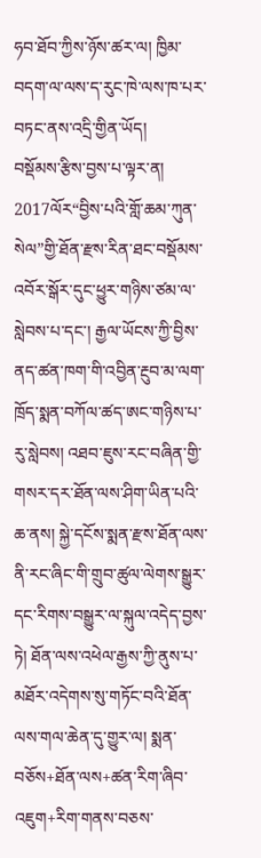ཧབ་ཐོབ་ཀྱིས་ཉོས་ཚར་ལ། ཁྱིམ་བདག་ལ་ལས་ད་རུང་ཁེ་ལས་ཁ་པར་བཏང་ནས་འདྲི་གྱིན་ཡོད།
བསྡོམས་རྩིས་བྱས་པ་ལྟར་ན། 2017ལོར“བྱིས་པའི་གློ་ཆམ་ཀུན་སེལ”གྱི་ཐོན་རྫས་རིན་ཐང་བསྡོམས་འབོར་སྒོར་དུང་ཕྱུར་གཉིས་ཙམ་ལ་སླེབས་པ་དང་། རྒྱལ་ཡོངས་ཀྱི་བྱིས་ནད་ཚན་ཁག་གི་འབྱིན་རྔུབ་མ་ལག་ཁྲོད་སྨན་བཀོལ་ཚད་ཨང་གཉིས་པ་རུ་སླེབས། འཐབ་ཇུས་རང་བཞིན་གྱི་གསར་དར་ཐོན་ལས་ཤིག་ཡིན་པའི་ཆ་ནས། སྐྱེ་དངོས་སྨན་རྫས་ཐོན་ལས་ནི་རང་ཞིང་གི་གྲུབ་ཚུལ་ལེགས་སྒྱུར་དང་རིགས་བསྒྱུར་ལ་སྐུལ་འདེད་བྱས་ཏེ། ཐོན་ལས་འཕེལ་རྒྱས་ཀྱི་ནུས་པ་མཐོར་འདེགས་སུ་གཏོང་བའི་ཐོན་ལས་གལ་ཆེན་དུ་གྱུར་ལ། སྨན་བཅོས+ཐོན་ལས+ཚན་རིག་ཞིབ་འཇུག+རིག་གནས་བཅས་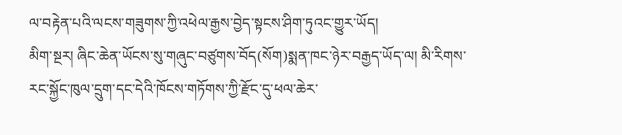ལ་བརྟེན་པའི་ལངས་གཟུགས་ཀྱི་འཕེལ་རྒྱས་བྱེད་སྟངས་ཤིག་ཏུའང་གྱུར་ཡོད།
མིག་སྔར། ཞིང་ཆེན་ཡོངས་སུ་གཞུང་བཙུགས་བོད(སོག)སྨན་ཁང་ཉེར་བརྒྱད་ཡོད་ལ། མི་རིགས་རང་སྐྱོང་ཁུལ་དྲུག་དང་དེའི་ཁོངས་གཏོགས་ཀྱི་རྫོང་དུ་ཕལ་ཆེར་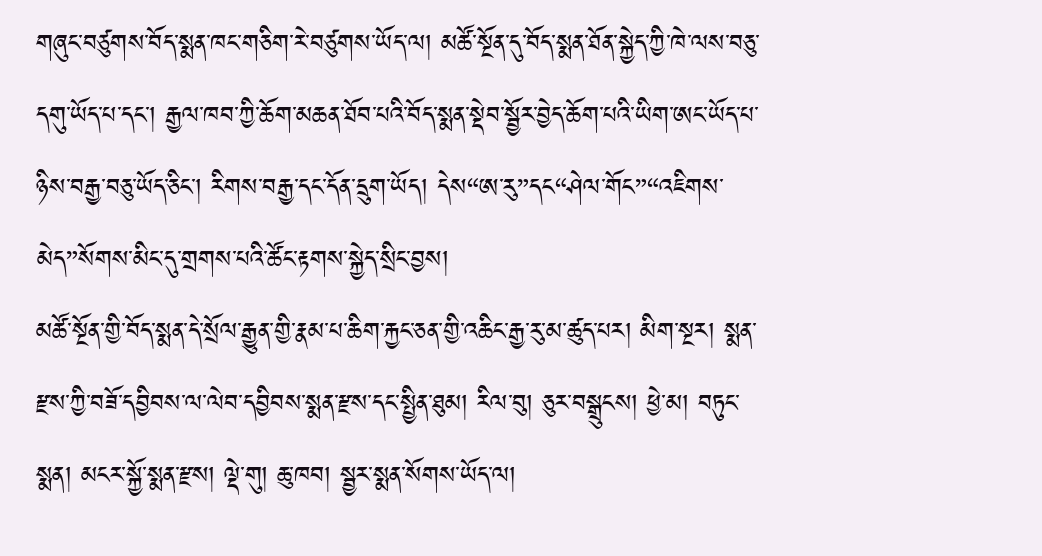གཞུང་བཙུགས་བོད་སྨན་ཁང་གཅིག་རེ་བཙུགས་ཡོད་ལ། མཚོ་སྔོན་དུ་བོད་སྨན་ཐོན་སྐྱེད་ཀྱི་ཁེ་ལས་བཅུ་དགུ་ཡོད་པ་དང་། རྒྱལ་ཁབ་ཀྱི་ཆོག་མཆན་ཐོབ་པའི་བོད་སྨན་སྡེབ་སྦྱོར་བྱེད་ཆོག་པའི་ཡིག་ཨང་ཡོད་པ་ཉིས་བརྒྱ་བཅུ་ཡོད་ཅིང་། རིགས་བརྒྱ་དང་དོན་དྲུག་ཡོད། དེས“ཨ་རུ”དང“ཤེལ་གོང”“འཇིགས་མེད”སོགས་མིང་དུ་གྲགས་པའི་ཚོང་རྟགས་སྐྱེད་སྲིང་བྱས།
མཚོ་སྔོན་གྱི་བོད་སྨན་དེ་སྲོལ་རྒྱུན་གྱི་རྣམ་པ་ཆིག་རྐྱང་ཅན་གྱི་འཆིང་རྒྱ་རུ་མ་ཚུད་པར། མིག་སྔར། སྨན་རྫས་ཀྱི་བཟོ་དབྱིབས་ལ་ལེབ་དབྱིབས་སྨན་རྫས་དང་སྤྱིན་ཐུམ། རིལ་བུ། ཅུར་བསྒྲུངས། ཕྱེ་མ། བཏུང་སྨན། མངར་སྐྱོ་སྨན་རྫས། ལྡེ་གུ། ཆུ་ཁབ། སྦྱར་སྨན་སོགས་ཡོད་ལ།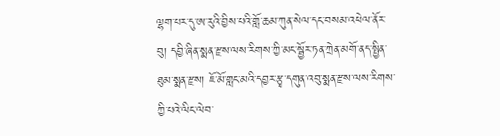ལྷག་པར་དུ་ཨ་རུའི་བྱིས་པའི་གློ་ཆམ་ཀུན་སེལ་དང་བསམ་འཕེལ་ནོར་བུ། དབྱི་ཞིན་སྨན་རྫས་ལས་རིགས་ཀྱི་མང་སྦྱོར་ཏན་ཀྲེན་མགོ་ནད་སྤྱིན་ཐུམ་སྨན་རྫས། ཇོ་མོ་གླང་མའི་དབྱར་རྩྭ་དགུན་འབུ་སྨན་རྫས་ལས་རིགས་ཀྱི་པའེ་ལིང་ལེབ་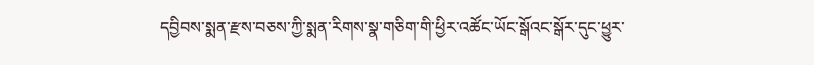དབྱིབས་སྨན་རྫས་བཅས་ཀྱི་སྨན་རིགས་སྣ་གཅིག་གི་ཕྱིར་འཚོང་ཡོང་སྒོའང་སྒོར་དུང་ཕྱུར་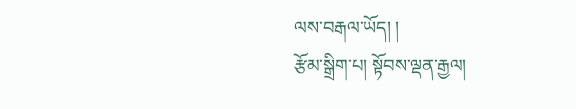ལས་བརྒལ་ཡོད། །
རྩོམ་སྒྲིག་པ། སྟོབས་ལྡན་རྒྱལ།